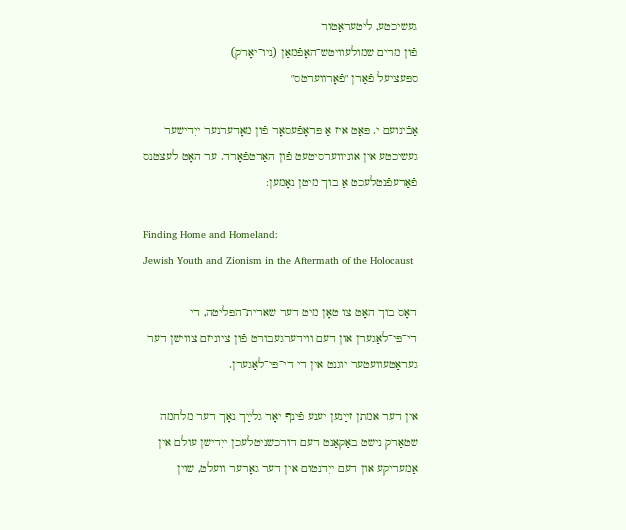געשיכטע, ליטעראַטור
פֿון מרים שמולעוויטש־האָפֿמאַן (ניו־יאָרק)
ספּעציעל פֿאַרן "פֿאָרװערטס"

אַבֿינועם י. פּאַט איז אַ פּראָפֿעסאָר פֿון מאָדערנער ייִדישער געשיכטע אין אוניווערסיטעט פֿון האַרטפֿאָרד. ער האָט לעצטנס פֿאַרעפֿנטלעכט אַ בוך מיטן נאָמען:

Finding Home and Homeland:
Jewish Youth and Zionism in the Aftermath of the Holocaust

דאָס בוך האָט צו טאָן מיט דער שארית־הפּליטה, די די־פּי־לאַגערן און דעם ווידערגעבורט פֿון ציוניזם צווישן דער געראַטעוועטער יוגנט אין די די־פּי־לאַגערן.

אין דער אמתן זײַנען יענע פֿינף יאָר גלײַך נאָך דער מלחמה שטאַרק נישט באַקאַנט דעם דורכשניטלעכן ייִדישן עולם אין אַמעריקע און דעם ייִדנטום אין דער גאָרער וועלט, שוין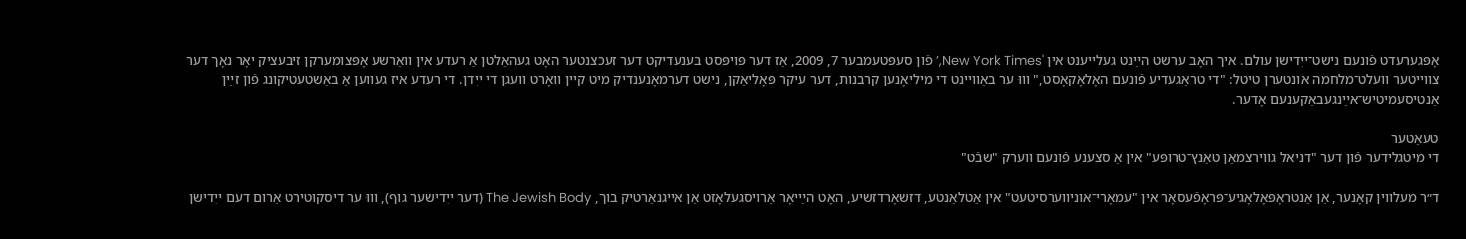אָפּגערעדט פֿונעם נישט־ייִדישן עולם. איך האָב ערשט הײַנט געלייענט אין 'New York Times,’ פֿון סעפּטעמבער 7, 2009, אַז דער פּויפּסט בענעדיקט דער זעכצנטער האָט געהאַלטן אַ רעדע אין וואַרשע אָפּצומערקן זיבעציק יאָר נאָך דער צווייטער וועלט־מלחמה אונטערן טיטל: "די טראַגעדיע פֿונעם האָלאָקאָסט," וווּ ער באַוויינט די מיליאָנען קרבנות, דער עיקר פּאָליאַקן, נישט דערמאָנענדיק מיט קיין וואָרט וועגן די ייִדן. די רעדע איז געווען אַ באַשטעטיקונג פֿון זײַן אַנטיסעמיטיש־אײַנגעבאַקענעם אָדער.

טעאַטער
די מיטגלידער פֿון דער "דניאל גווירצמאַן טאַנץ־טרופּע" אין אַ סצענע פֿונעם ווערק "שבֿט"

ד״ר מעלווין קאָנער, אַן אַנטראָפּאָלאָגיע־פּראָפֿעסאָר אין "עמאָרי־אוניווערסיטעט" אין אַטלאַנטע, דזשאָרדזשיע, האָט הײַיאָר אַרויסגעלאָזט אַן אייגנאַרטיק בוך, The Jewish Body (דער ייִדישער גוף), וווּ ער דיסקוטירט אַרום דעם ייִדישן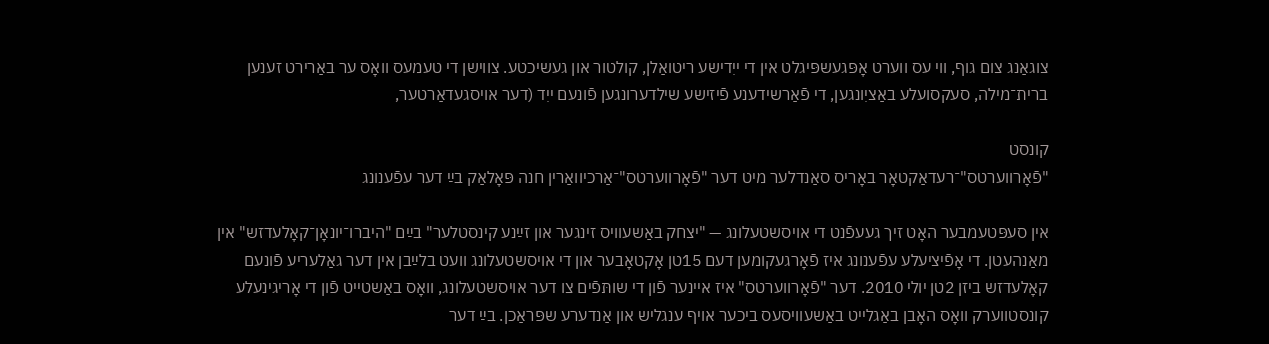צוגאַנג צום גוף, ווי עס ווערט אָפּגעשפּיגלט אין די ייִדישע ריטואַלן, קולטור און געשיכטע. צווישן די טעמעס וואָס ער באַרירט זענען ברית־מילה, סעקסועלע באַציִונגען, די פֿאַרשידענע פֿיזישע שילדערונגען פֿונעם ייִד (דער אויסגעדאַרטער,

קונסט
"פֿאָרווערטס"־רעדאַקטאָר באָריס סאַנדלער מיט דער "פֿאָרווערטס"־אַרכיוואַרין חנה פּאָלאַק בײַ דער עפֿענונג

אין סעפּטעמבער האָט זיך געעפֿנט די אויסשטעלונג — "יצחק באַשעוויס זינגער און זײַנע קינסטלער" בײַם "היברו־יונאָן־קאָלעדזש" אין מאַנהעטן. די אָפֿיציעלע עפֿענונג איז פֿאָרגעקומען דעם 15טן אָקטאָבער און די אויסשטעלונג וועט בלײַבן אין דער גאַלעריע פֿונעם קאָלעדזש ביזן 2טן יולי 2010. דער "פֿאָרווערטס" איז איינער פֿון די שותּפֿים צו דער אויסשטעלונג, וואָס באַשטייט פֿון די אָריגינעלע קונסטווערק וואָס האָבן באַגלייט באַשעוויסעס ביכער אויף ענגליש און אַנדערע שפּראַכן. בײַ דער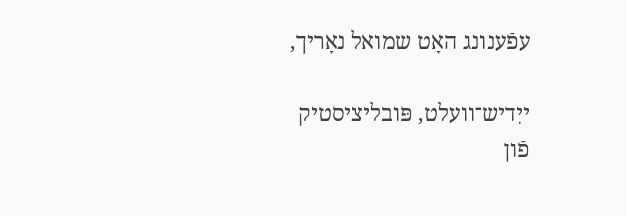עפֿענונג האָט שמואל נאָריך,

ייִדיש־וועלט, פּובליציסטיק
פֿון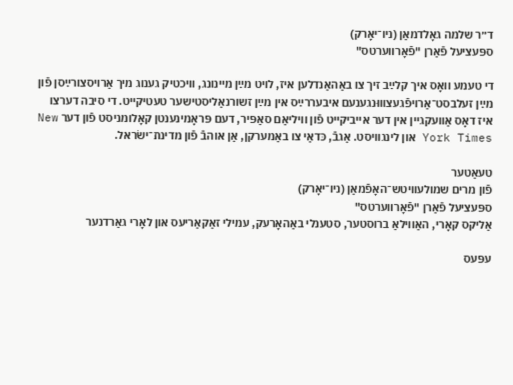ד״ר שלמה גאָלדמאַן (ניו־יאָרק)
ספּעציעל פֿאַרן "פֿאָרװערטס"

די טעמע וואָס איך קלײַב זיך צו באַהאַנדלען איז, לויט מײַן מיינונג, וויכטיק גענוג מיך אַרויסצורײַסן פֿון מײַן זעלבסט־אַרויפֿגעצוווּנגענעם איבעררײַס אין מײַן זשורנאַליסטישער טעטיקייט. די סיבה דערצו איז דאָס אַוועקגיין אין דער אייביקייט פֿון וויליאַם סאַפּיר, דעם פּראָמינענטן קאָלומניסט פֿון דער New York Times און לינגוויסט. אַגבֿ, כּדאַי צו באַמערקן, אַן אוהבֿ פֿון מדינת־ישׂראל.

טעאַטער
פֿון מרים שמולעוויטש־האָפֿמאַן (ניו־יאָרק)
ספּעציעל פֿאַרן "פֿאָרװערטס"
אַליקס קאָרי, האַווילאַ ברוסטער, סטענלי באַהאָרעק, עמילי זאַקאַריעס און לאָרי גאַרדנער

עפּעס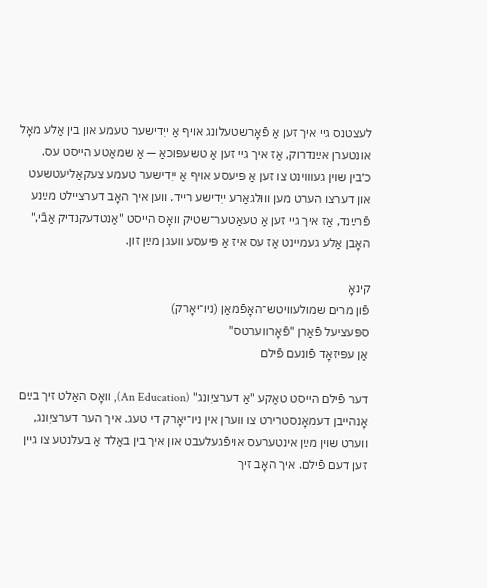לעצטנס גיי איך זען אַ פֿאָרשטעלונג אויף אַ ייִדישער טעמע און בין אַלע מאָל אונטערן אײַנדרוק, אַז איך גיי זען אַ טשעפּוכאַ — אַ שמאַטע הייסט עס. כ׳בין שוין געוווינט צו זען אַ פּיעסע אויף אַ ייִדישער טעמע צעקאַליעטשעט און דערצו הערט מען וווּלגאַרע ייִדישע רייד. ווען איך האָב דערציילט מײַנע פֿרײַנד, אַז איך גיי זען אַ טעאַטער־שטיק וואָס הייסט "אַנטדעקנדיק אַבֿי," האָבן אַלע געמיינט אַז עס איז אַ פּיעסע וועגן מײַן זון.

קינאָ
פֿון מרים שמולעוויטש־האָפֿמאַן (ניו־יאָרק)
ספּעציעל פֿאַרן "פֿאָרװערטס"
אַן עפּיזאָד פֿונעם פֿילם

דער פֿילם הייסט טאַקע "אַ דערציִונג" (An Education), וואָס האַלט זיך בײַם אָנהייבן דעמאָנסטרירט צו ווערן אין ניו־יאָרק די טעג. איך הער דערציִונג, ווערט שוין מײַן אינטערעס אויפֿגעלעבט און איך בין באַלד אַ בעלנטע צו גיין זען דעם פֿילם. איך האָב זיך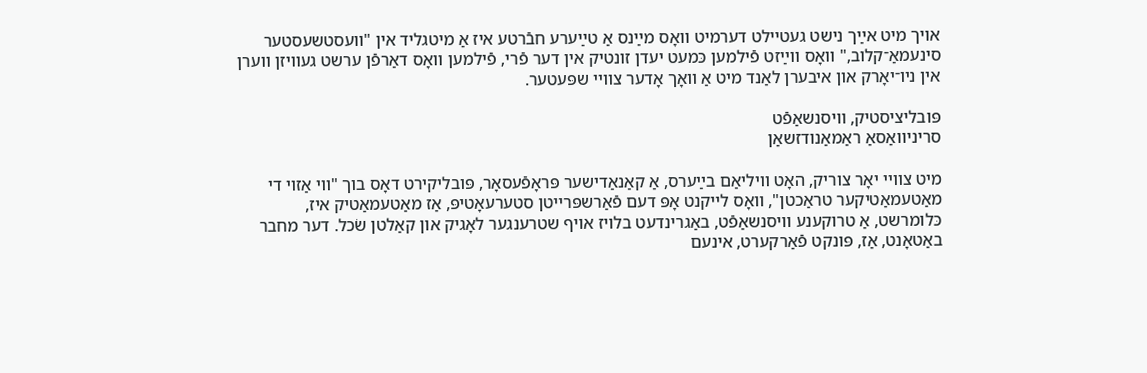אויך מיט אײַך נישט געטיילט דערמיט וואָס מײַנס אַ טײַערע חבֿרטע איז אַ מיטגליד אין "וועסטשעסטער סינעמאַ־קלוב," וואָס ווײַזט פֿילמען כּמעט יעדן זונטיק אין דער פֿרי, פֿילמען וואָס דאַרפֿן ערשט געוויזן ווערן אין ניו־יאָרק און איבערן לאַנד מיט אַ וואָך אָדער צוויי שפּעטער.

פּובליציסטיק, װיסנשאַפֿט
סריניוואַסאַ ראַמאַנודזשאַן

מיט צוויי יאָר צוריק, האָט וויליאַם בײַערס, אַ קאַנאַדישער פּראָפֿעסאָר, פּובליקירט דאָס בוך "ווי אַזוי די מאַטעמאַטיקער טראַכטן", וואָס לייקנט אָפּ דעם פֿאַרשפּרייטן סטערעאָטיפּ, אַז מאַטעמאַטיק איז, כּלומרשט, אַ טרוקענע וויסנשאַפֿט, באַגרינדעט בלויז אויף שטרענגער לאָגיק און קאַלטן שׂכל. דער מחבר באַטאָנט, אַז, פּונקט פֿאַרקערט, אינעם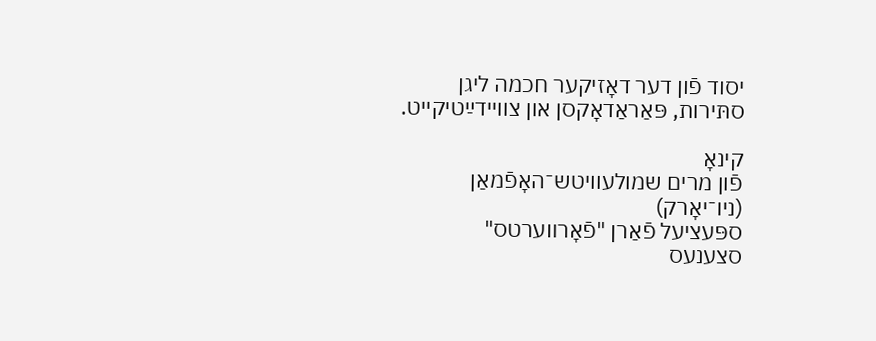יסוד פֿון דער דאָזיקער חכמה ליגן סתּירות, פּאַראַדאָקסן און צוויידײַטיקייט.

קינאָ
פֿון מרים שמולעוויטש־האָפֿמאַן (ניו־יאָרק)
ספּעציעל פֿאַרן "פֿאָרװערטס"
סצענעס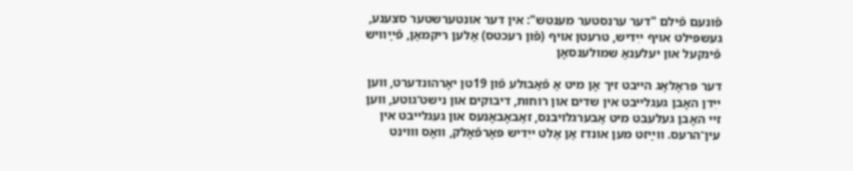פֿונעם פֿילם "דער ערנסטער מענטש": אין דער אונטערשטער סצענע, געשפּילט אויף ייִדיש, טרעטן אויף (פֿון רעכטס) אַלען ריקמאַן, פֿײַוויש פֿינקעל און יעלענאַ שמולענסאָן

דער פּראָלאָג הייבט זיך אָן מיט אַ פֿאַבולע פֿון 19טן יאָרהונדערט, ווען ייִדן האָבן געגלייבט אין שדים און רוחות, דיבוקים און נישט־גוטע, ווען זיי האָבן געלעבט מיט אַבערגלויבנס, זאַבאָבאָנעס און געגלייבט אין עין־הרעס. ווײַזט מען אונדז אַן אַלט ייִדיש פּאָרפֿאָלק, וואָס וווינט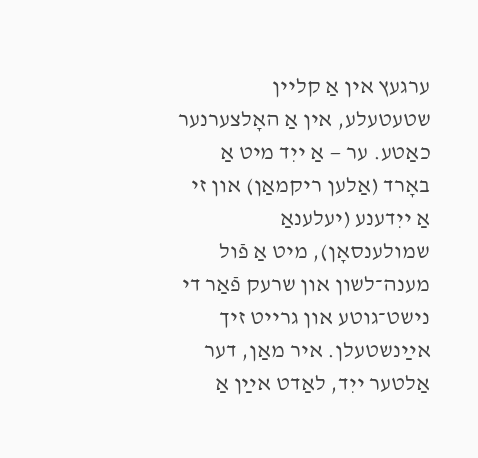ערגעץ אין אַ קליין שטעטעלע, אין אַ האָלצערנער כאַטע. ער — אַ ייִד מיט אַ באָרד (אַלען ריקמאַן) און זי אַ ייִדענע (יעלענאַ שמולענסאָן), מיט אַ פֿול מענה־לשון און שרעק פֿאַר די נישט־גוטע און גרייט זיך אײַנשטעלן. איר מאַן, דער אַלטער ייִד, לאַדט אײַן אַ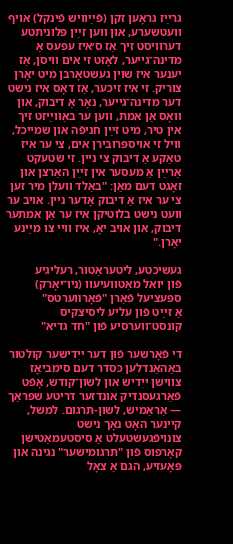גרײַז גראָען זקן (פֿײַוויש פֿינקל) אויף וועטשערע, און ווען זײַן פּלוניתטע דערוויסט זיך אַז ס׳איז עפּעס אַ מדינה־גייער, לאָזט זי אים וויסן, אַז יענער איז שוין געשטאָרבן מיט יאָרן צוריק. זי איז זיכער, אַז דאָס איז נישט דער מדינה־גייער, נאָר אַ דיבוק, און וואָס אַן אמת, ווען ער באַווײַזט זיך אין טיר, מיט זײַן חניפֿה און שמייכל, וויל זי אויספּרובירן אים, צי ער איז טאַקע אַ דיבוק צי ניין. זי שטעקט אַרײַן אַ מעסער אין זײַן האַרצן און זאָגט דעם מאַן: "באַלד וועלן מיר זען צי ער איז אַ דיבוק אָדער ניין. אויב ער וועט נישט בלוטיקן איז ער אַן אמתער דיבוק, און אויב יאָ, איז וויי צו מײַנע יאָרן."

געשיכטע, ליטעראַטור, רעליגיע
פֿון יואל מאַטוועיעוו (ניו־יאָרק)
ספּעציעל פֿאַרן "פֿאָרװערטס"
אַ זײַט פֿון עליע ליסיצקיס קונסט־ווערסיע פֿון "חד גדיא"

די פֿאָרשער פֿון דער ייִדישער קולטור באַהאַנדלען כּסדר דעם סימביאָז צווישן ייִדיש און לשון־קודש, אָפֿט פֿאַרגעסנדיק אונדזער דריטע שפּראַך — אַראַמיש, לשון-תּרגום. למשל, קיינער האָט נאָך נישט צונויפֿגעשטעלט אַ סיסטעמאַטישן קאָרפּוס פֿון "תּרגומישער" נגינה און פּאָעזיע, הגם אַ צאָל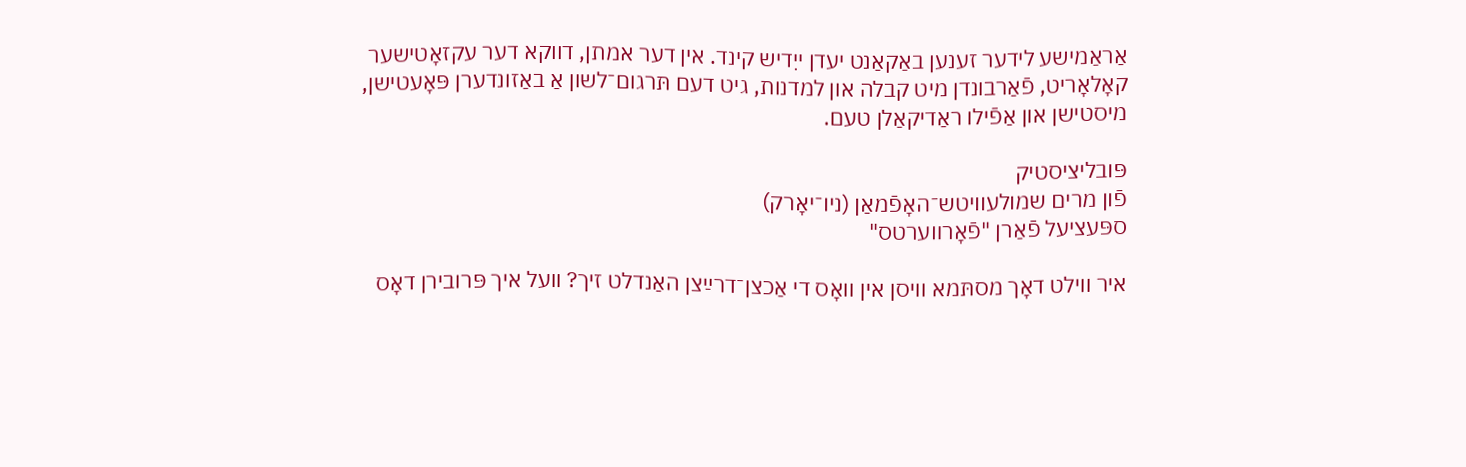אַראַמישע לידער זענען באַקאַנט יעדן ייִדיש קינד. אין דער אמתן, דווקא דער עקזאָטישער קאָלאָריט, פֿאַרבונדן מיט קבלה און למדנות, גיט דעם תּרגום־לשון אַ באַזונדערן פּאָעטישן, מיסטישן און אַפֿילו ראַדיקאַלן טעם.

פּובליציסטיק
פֿון מרים שמולעוויטש־האָפֿמאַן (ניו־יאָרק)
ספּעציעל פֿאַרן "פֿאָרװערטס"

איר ווילט דאָך מסתּמא וויסן אין וואָס די אַכצן־דרײַצן האַנדלט זיך? וועל איך פּרובירן דאָס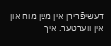דעשיפֿרירן אין מײַן מוח און אין ווערטער. איך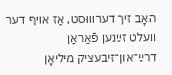האָב זיך דערוווּסט, אַז אויף דער וועלט זײַנען פֿאַראַן דרײַ־און־זיבעציק מיליאָן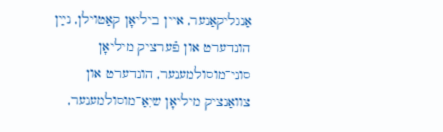אַנגליקאַנער, איין ביליאָן קאַטוילן, נײַן הונדערט און פֿערציק מיליאָן סוני־מוסולמענער, הונדערט און צוואַנציק מיליאָן שיִאַ־מוסולמענער,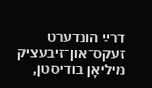דרײַ הונדערט זעקס־און־זיבעציק מיליאָן בודיסטן,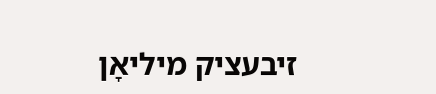זיבעציק מיליאָן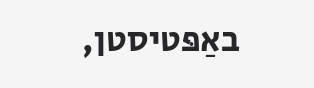באַפּטיסטן,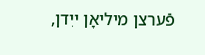פֿערצן מיליאָן ייִדן,